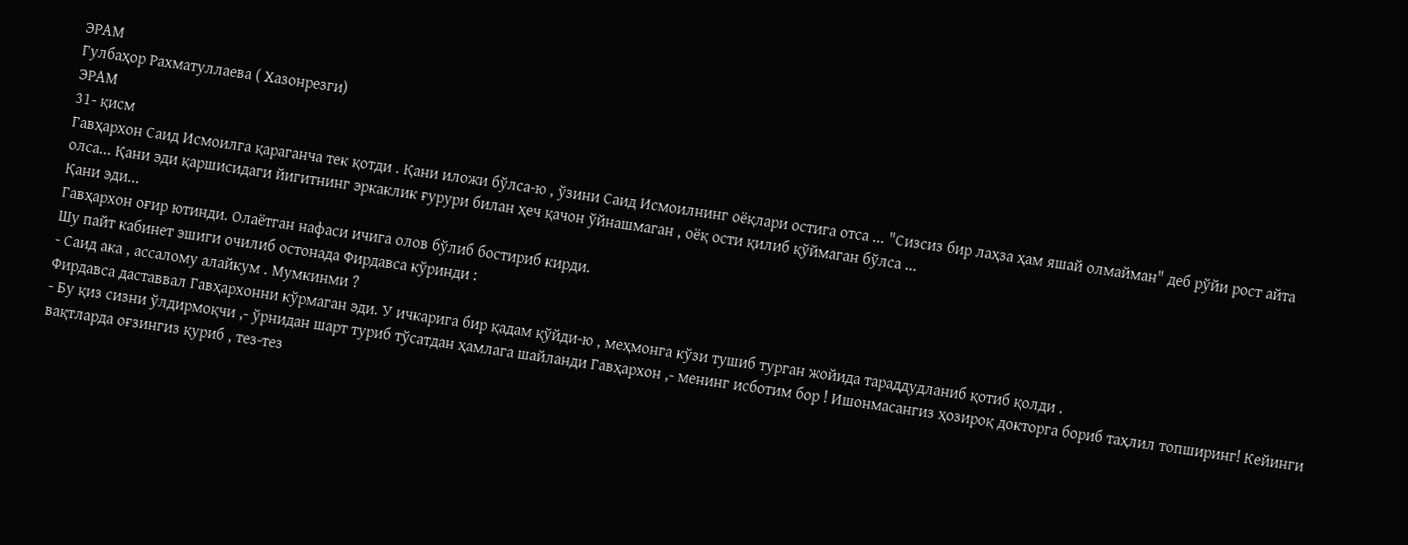ЭРАМ
Гулбаҳор Рахматуллаева ( Хазонрезги)
ЭРАМ
31- қисм
Гавҳархон Саид Исмоилга қараганча тек қотди . Қани иложи бўлса-ю , ўзини Саид Исмоилнинг оёқлари остига отса ... "Сизсиз бир лаҳза ҳам яшай олмайман" деб рўйи рост айта олса... Қани эди қаршисидаги йигитнинг эркаклик ғурури билан ҳеч қачон ўйнашмаган , оёқ ости қилиб қўймаган бўлса ...
Қани эди...
Гавҳархон оғир ютинди. Олаётган нафаси ичига олов бўлиб бостириб кирди.
Шу пайт кабинет эшиги очилиб остонада Фирдавса кўринди :
- Саид ака , ассалому алайкум . Мумкинми ?
Фирдавса даставвал Гавҳархонни кўрмаган эди. У ичкарига бир қадам қўйди-ю , меҳмонга кўзи тушиб турган жойида тараддудланиб қотиб қолди .
- Бу қиз сизни ўлдирмоқчи ,- ўрнидан шарт туриб тўсатдан ҳамлага шайланди Гавҳархон ,- менинг исботим бор ! Ишонмасангиз ҳозироқ докторга бориб таҳлил топширинг! Кейинги вақтларда оғзингиз қуриб , тез-тез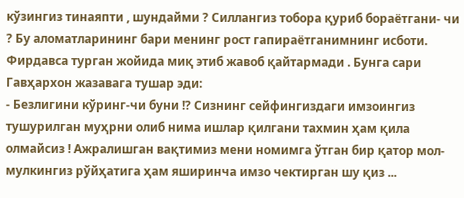кўзингиз тинаяпти , шундайми ? Силлангиз тобора қуриб бораётгани- чи ? Бу аломатларининг бари менинг рост гапираётганимнинг исботи.
Фирдавса турган жойида миқ этиб жавоб қайтармади . Бунга сари Гавҳархон жазавага тушар эди:
- Безлигини кўринг-чи буни !? Сизнинг сейфингиздаги имзоингиз тушурилган муҳрни олиб нима ишлар қилгани тахмин ҳам қила олмайсиз ! Ажралишган вақтимиз мени номимга ўтган бир қатор мол- мулкингиз рўйҳатига ҳам яширинча имзо чектирган шу қиз ...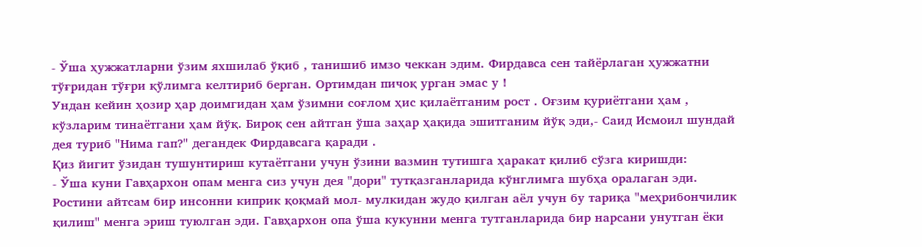- Ўша ҳужжатларни ўзим яхшилаб ўқиб , танишиб имзо чеккан эдим. Фирдавса сен тайёрлаган ҳужжатни тўғридан тўғри қўлимга келтириб берган. Ортимдан пичоқ урган эмас у !
Ундан кейин ҳозир ҳар доимгидан ҳам ўзимни соғлом ҳис қилаётганим рост . Оғзим қуриётгани ҳам , кўзларим тинаётгани ҳам йўқ. Бироқ сен айтган ўша заҳар ҳақида эшитганим йўқ эди,- Саид Исмоил шундай дея туриб "Нима гап?" дегандек Фирдавсага қаради .
Қиз йигит ўзидан тушунтириш кутаётгани учун ўзини вазмин тутишга ҳаракат қилиб сўзга киришди:
- Ўша куни Гавҳархон опам менга сиз учун дея "дори" тутқазганларида кўнглимга шубҳа оралаган эди. Ростини айтсам бир инсонни киприк қоқмай мол- мулкидан жудо қилган аёл учун бу тариқа "меҳрибончилик қилиш" менга эриш туюлган эди. Гавҳархон опа ўша кукунни менга тутганларида бир нарсани унутган ёки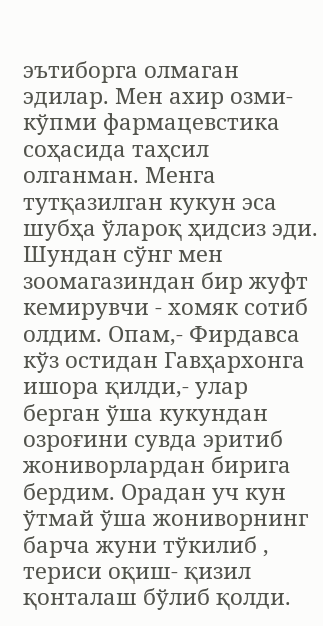эътиборга олмаган эдилар. Мен ахир озми- кўпми фармацевстика соҳасида таҳсил олганман. Менга тутқазилган кукун эса шубҳа ўлароқ ҳидсиз эди. Шундан сўнг мен зоомагазиндан бир жуфт кемирувчи - хомяк сотиб олдим. Опам,- Фирдавса кўз остидан Гавҳархонга ишора қилди,- улар берган ўша кукундан озроғини сувда эритиб жониворлардан бирига бердим. Орадан уч кун ўтмай ўша жониворнинг барча жуни тўкилиб , териси оқиш- қизил қонталаш бўлиб қолди.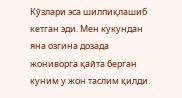Кўзлари эса шилпиқлашиб кетган эди. Мен кукундан яна озгина дозада жониворга қайта берган куним у жон таслим қилди.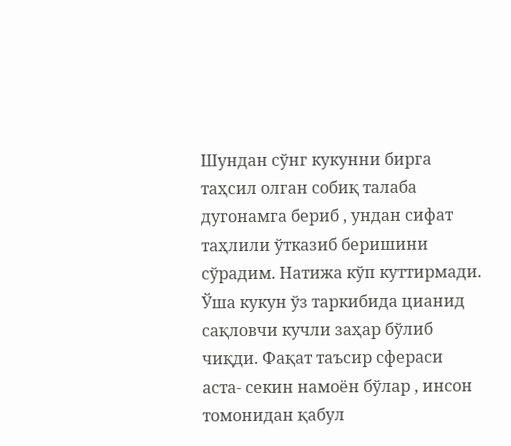Шундан сўнг кукунни бирга таҳсил олган собиқ талаба дугонамга бериб , ундан сифат таҳлили ўтказиб беришини сўрадим. Натижа кўп куттирмади. Ўша кукун ўз таркибида цианид сақловчи кучли заҳар бўлиб чиқди. Фақат таъсир сфераси аста- секин намоён бўлар , инсон томонидан қабул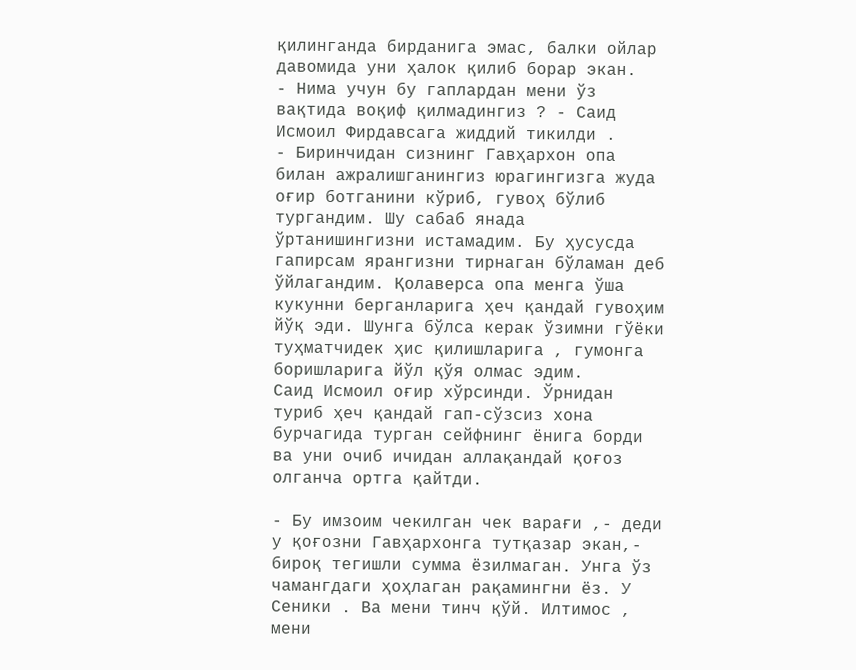қилинганда бирданига эмас, балки ойлар давомида уни ҳалок қилиб борар экан.
- Нима учун бу гаплардан мени ўз вақтида воқиф қилмадингиз ? - Саид Исмоил Фирдавсага жиддий тикилди .
- Биринчидан сизнинг Гавҳархон опа билан ажралишганингиз юрагингизга жуда оғир ботганини кўриб, гувоҳ бўлиб тургандим. Шу сабаб янада ўртанишингизни истамадим. Бу ҳусусда гапирсам ярангизни тирнаган бўламан деб ўйлагандим. Қолаверса опа менга ўша кукунни берганларига ҳеч қандай гувоҳим йўқ эди. Шунга бўлса керак ўзимни гўёки туҳматчидек ҳис қилишларига , гумонга боришларига йўл қўя олмас эдим.
Саид Исмоил оғир хўрсинди. Ўрнидан туриб ҳеч қандай гап-сўзсиз хона бурчагида турган сейфнинг ёнига борди ва уни очиб ичидан аллақандай қоғоз олганча ортга қайтди.

- Бу имзоим чекилган чек варағи ,- деди у қоғозни Гавҳархонга тутқазар экан,- бироқ тегишли сумма ёзилмаган. Унга ўз чамангдаги ҳоҳлаган рақамингни ёз. У Сеники . Ва мени тинч қўй. Илтимос , мени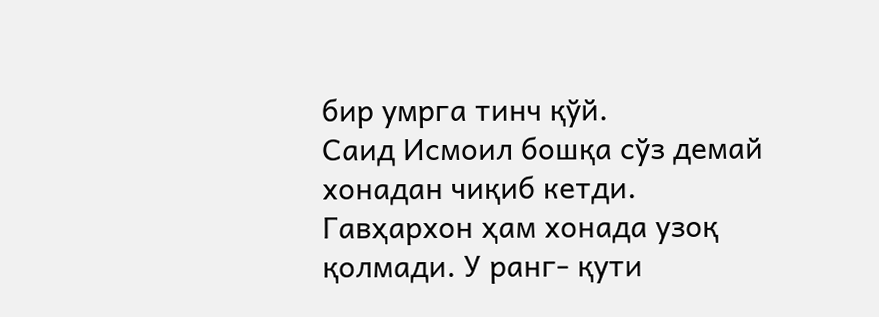бир умрга тинч қўй.
Саид Исмоил бошқа сўз демай хонадан чиқиб кетди.
Гавҳархон ҳам хонада узоқ қолмади. У ранг- қути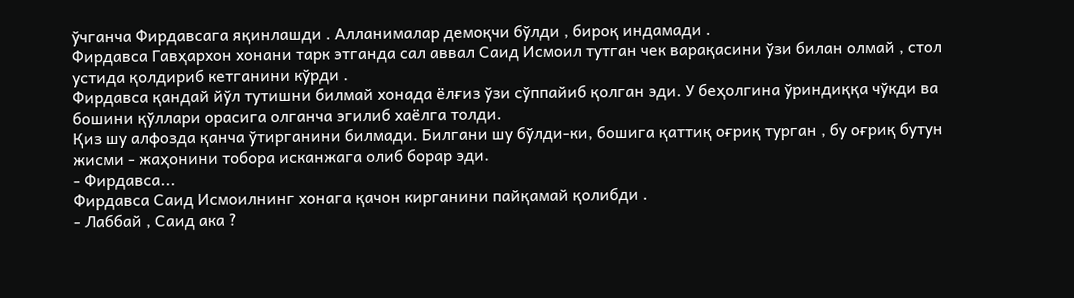ўчганча Фирдавсага яқинлашди . Алланималар демоқчи бўлди , бироқ индамади .
Фирдавса Гавҳархон хонани тарк этганда сал аввал Саид Исмоил тутган чек варақасини ўзи билан олмай , стол устида қолдириб кетганини кўрди .
Фирдавса қандай йўл тутишни билмай хонада ёлғиз ўзи сўппайиб қолган эди. У беҳолгина ўриндиққа чўкди ва бошини қўллари орасига олганча эгилиб хаёлга толди.
Қиз шу алфозда қанча ўтирганини билмади. Билгани шу бўлди-ки, бошига қаттиқ оғриқ турган , бу оғриқ бутун жисми - жаҳонини тобора исканжага олиб борар эди.
- Фирдавса...
Фирдавса Саид Исмоилнинг хонага қачон кирганини пайқамай қолибди .
- Лаббай , Саид ака ?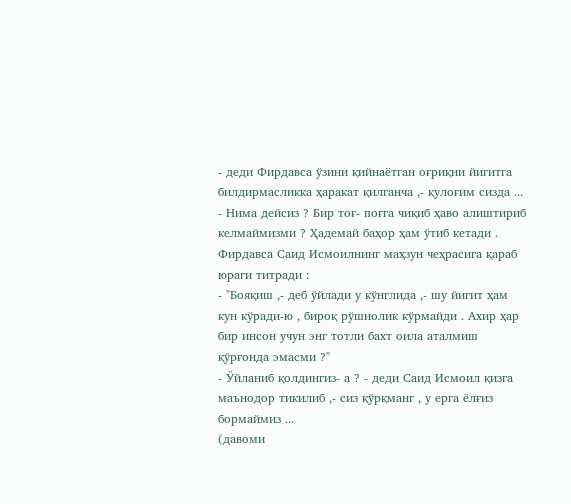- деди Фирдавса ўзини қийнаётган оғриқни йигитга билдирмасликка ҳаракат қилганча ,- қулоғим сизда ...
- Нима дейсиз ? Бир тоғ- поғга чиқиб ҳаво алиштириб келмаймизми ? Ҳадемай баҳор ҳам ўтиб кетади .
Фирдавса Саид Исмоилнинг маҳзун чеҳрасига қараб юраги титради :
- "Бояқиш ,- деб ўйлади у кўнглида ,- шу йигит ҳам кун кўради-ю , бироқ рўшнолик кўрмайди . Ахир ҳар бир инсон учун энг тотли бахт оила аталмиш қўрғонда эмасми ?"
- Ўйланиб қолдингиз- а ? - деди Саид Исмоил қизга маънодор тикилиб ,- сиз қўрқманг , у ерга ёлғиз бормаймиз ...
(давоми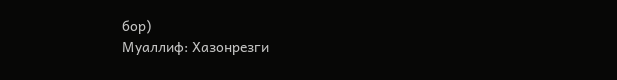бор)
Муаллиф: Хазонрезги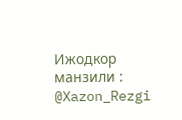Ижодкор манзили : @Xazon_Rezgi